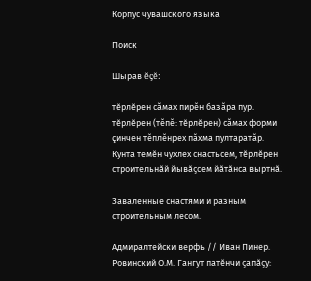Корпус чувашского языка

Поиск

Шырав ĕçĕ:

тӗрлӗрен сăмах пирĕн базăра пур.
тӗрлӗрен (тĕпĕ: тӗрлӗрен) сăмах форми çинчен тĕплĕнрех пăхма пултаратăр.
Кунта темӗн чухлех снастьсем, тӗрлӗрен строительнӑй йывӑҫсем йӑтӑнса выртнӑ.

Заваленные снастями и разным строительным лесом.

Адмиралтейски верфь // Иван Пинер. Ровинский О.М. Гангут патӗнчи ҫапӑҫу: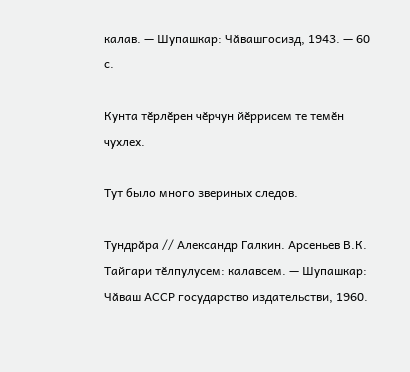калав. — Шупашкар: Чӑвашгосизд, 1943. — 60 с.

Кунта тӗрлӗрен чӗрчун йӗррисем те темӗн чухлех.

Тут было много звериных следов.

Тундрӑра // Александр Галкин. Арсеньев В.К. Тайгари тӗлпулусем: калавсем. — Шупашкар: Чӑваш АССР государство издательстви, 1960.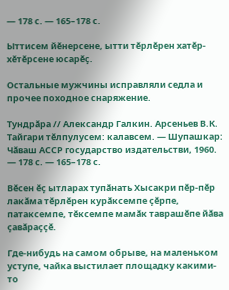— 178 с. — 165–178 с.

Ыттисем йӗнерсене, ытти тӗрлӗрен хатӗр-хӗтӗрсене юсарӗҫ.

Остальные мужчины исправляли седла и прочее походное снаряжение.

Тундрӑра // Александр Галкин. Арсеньев В.К. Тайгари тӗлпулусем: калавсем. — Шупашкар: Чӑваш АССР государство издательстви, 1960. — 178 с. — 165–178 с.

Вӗсен ӗҫ ытларах тупӑнать Хысакри пӗр-пӗр лакӑма тӗрлӗрен курӑксемпе ҫӗрпе, патаксемпе, тӗксемпе мамӑк таврашӗпе йӑва ҫавӑраҫҫӗ.

Где-нибудь на самом обрыве, на маленьком уступе, чайка выстилает площадку какими-то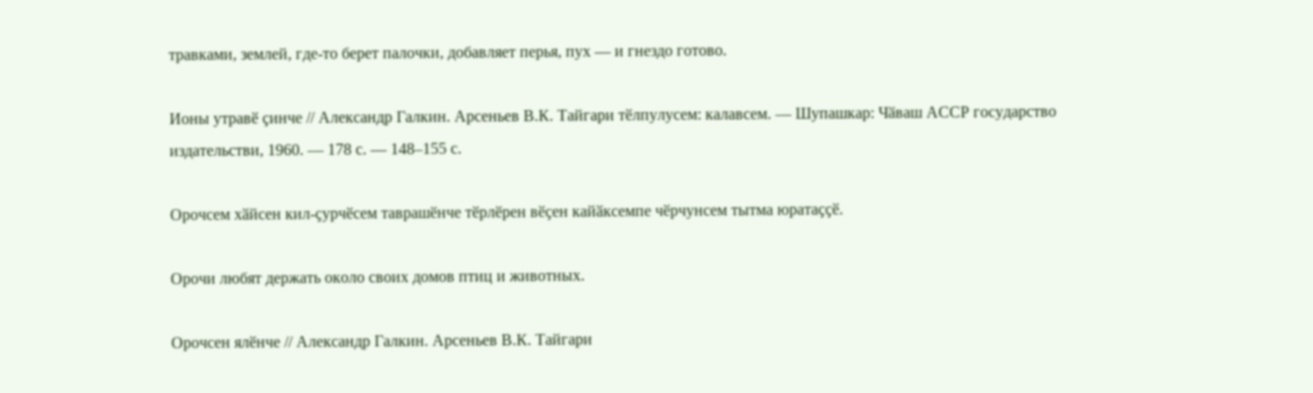травками, землей, где-то берет палочки, добавляет перья, пух — и гнездо готово.

Ионы утравӗ ҫинче // Александр Галкин. Арсеньев В.К. Тайгари тӗлпулусем: калавсем. — Шупашкар: Чӑваш АССР государство издательстви, 1960. — 178 с. — 148–155 с.

Орочсем хӑйсен кил-ҫурчӗсем таврашӗнче тӗрлӗрен вӗҫен кайӑксемпе чӗрчунсем тытма юратаҫҫӗ.

Орочи любят держать около своих домов птиц и животных.

Орочсен ялӗнче // Александр Галкин. Арсеньев В.К. Тайгари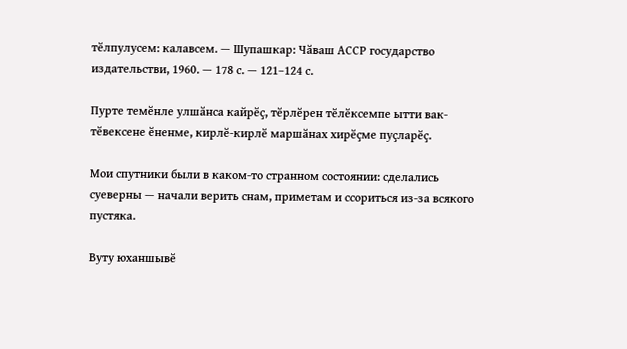тӗлпулусем: калавсем. — Шупашкар: Чӑваш АССР государство издательстви, 1960. — 178 с. — 121–124 с.

Пурте темӗнле улшӑнса кайрӗҫ, тӗрлӗрен тӗлӗксемпе ытти вак-тӗвексене ӗненме, кирлӗ-кирлӗ маршӑнах хирӗҫме пуҫларӗҫ.

Мои спутники были в каком-то странном состоянии: сделались суеверны — начали верить снам, приметам и ссориться из-за всякого пустяка.

Вуту юханшывӗ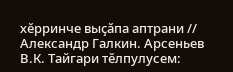хӗрринче выҫӑпа аптрани // Александр Галкин. Арсеньев В.К. Тайгари тӗлпулусем: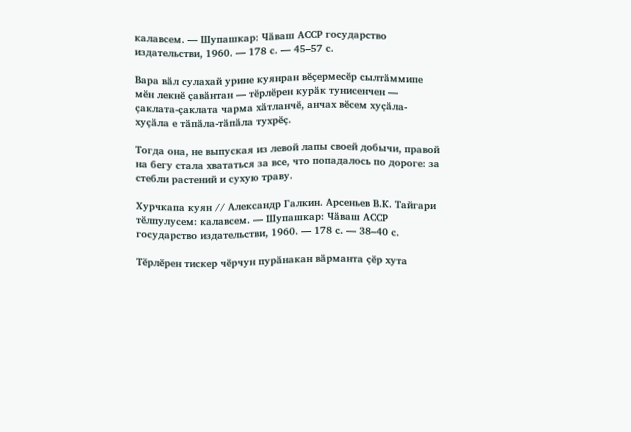калавсем. — Шупашкар: Чӑваш АССР государство издательстви, 1960. — 178 с. — 45–57 с.

Вара вӑл сулахай урине куянран вӗҫермесӗр сылтӑммипе мӗн лекнӗ ҫавӑнтан — тӗрлӗрен курӑк тунисенчен — ҫаклата-ҫаклата чарма хӑтланчӗ, анчах вӗсем хуҫӑла-хуҫӑла е тӑпӑла-тӑпӑла тухрӗҫ.

Тогда она, не выпуская из левой лапы своей добычи, правой на бегу стала хвататься за все, что попадалось по дороге: за стебли растений и сухую траву.

Xурчкапа куян // Александр Галкин. Арсеньев В.К. Тайгари тӗлпулусем: калавсем. — Шупашкар: Чӑваш АССР государство издательстви, 1960. — 178 с. — 38–40 с.

Тӗрлӗрен тискер чӗрчун пурӑнакан вӑрманта ҫӗр хута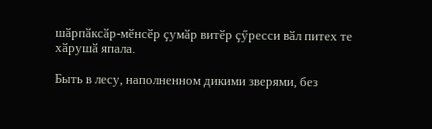шӑрпӑксӑр-мӗнсӗр ҫумӑр витӗр ҫӳресси вӑл питех те хӑрушӑ япала.

Быть в лесу, наполненном дикими зверями, без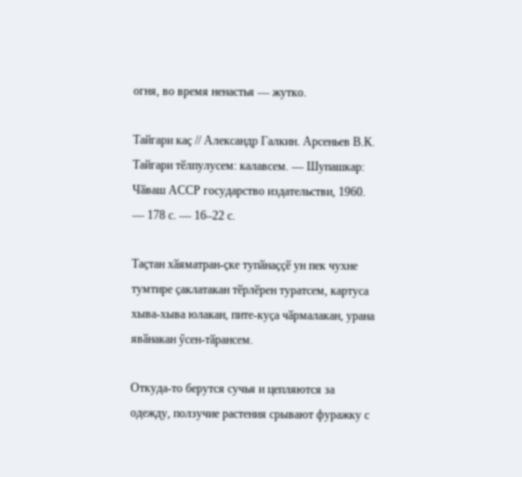огня, во время ненастья — жутко.

Тайгари каҫ // Александр Галкин. Арсеньев В.К. Тайгари тӗлпулусем: калавсем. — Шупашкар: Чӑваш АССР государство издательстви, 1960. — 178 с. — 16–22 с.

Таҫтан хӑяматран-ҫке тупӑнаҫҫӗ ун пек чухне тумтире ҫаклатакан тӗрлӗрен туратсем, картуса хыва-хыва юлакан, пите-куҫа чӑрмалакан, урана явӑнакан ӳсен-тӑрансем.

Откуда-то берутся сучья и цепляются за одежду, ползучие растения срывают фуражку с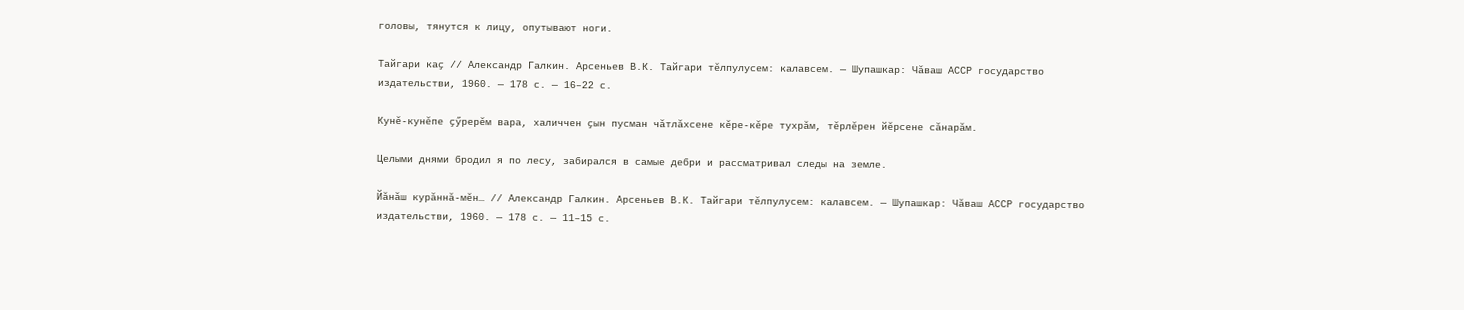головы, тянутся к лицу, опутывают ноги.

Тайгари каҫ // Александр Галкин. Арсеньев В.К. Тайгари тӗлпулусем: калавсем. — Шупашкар: Чӑваш АССР государство издательстви, 1960. — 178 с. — 16–22 с.

Кунӗ-кунӗпе ҫӳрерӗм вара, халиччен ҫын пусман чӑтлӑхсене кӗре-кӗре тухрӑм, тӗрлӗрен йӗрсене сӑнарӑм.

Целыми днями бродил я по лесу, забирался в самые дебри и рассматривал следы на земле.

Йӑнӑш курӑннӑ-мӗн… // Александр Галкин. Арсеньев В.К. Тайгари тӗлпулусем: калавсем. — Шупашкар: Чӑваш АССР государство издательстви, 1960. — 178 с. — 11–15 с.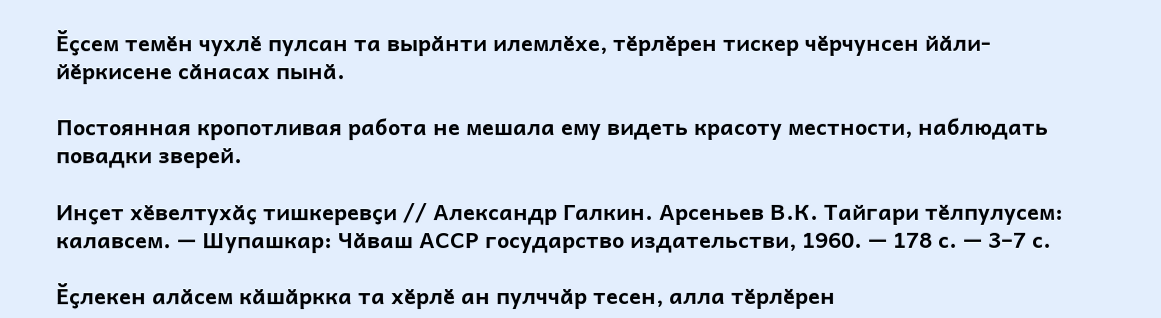Ӗҫсем темӗн чухлӗ пулсан та вырӑнти илемлӗхе, тӗрлӗрен тискер чӗрчунсен йӑли-йӗркисене сӑнасах пынӑ.

Постоянная кропотливая работа не мешала ему видеть красоту местности, наблюдать повадки зверей.

Инҫет хӗвелтухӑҫ тишкеревҫи // Александр Галкин. Арсеньев В.К. Тайгари тӗлпулусем: калавсем. — Шупашкар: Чӑваш АССР государство издательстви, 1960. — 178 с. — 3–7 с.

Ӗҫлекен алӑсем кӑшӑркка та хӗрлӗ ан пулччӑр тесен, алла тӗрлӗрен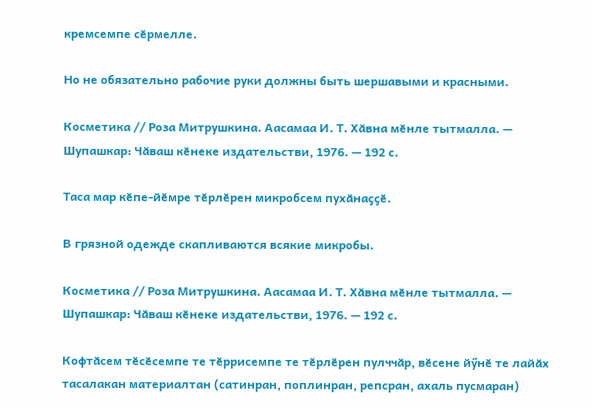кремсемпе сӗрмелле.

Но не обязательно рабочие руки должны быть шершавыми и красными.

Косметика // Роза Митрушкина. Аасамаа И. Т. Хӑвна мӗнле тытмалла. — Шупашкар: Чӑваш кӗнеке издательстви, 1976. — 192 с.

Таса мар кӗпе-йӗмре тӗрлӗрен микробсем пухӑнаҫҫӗ.

В грязной одежде скапливаются всякие микробы.

Косметика // Роза Митрушкина. Аасамаа И. Т. Хӑвна мӗнле тытмалла. — Шупашкар: Чӑваш кӗнеке издательстви, 1976. — 192 с.

Кофтӑсем тӗсӗсемпе те тӗррисемпе те тӗрлӗрен пулччӑр, вӗсене йӳнӗ те лайӑх тасалакан материалтан (сатинран, поплинран, репсран, ахаль пусмаран)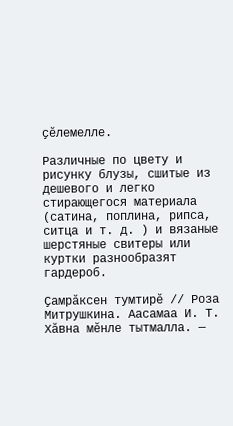ҫӗлемелле.

Различные по цвету и рисунку блузы, сшитые из дешевого и легко стирающегося материала (сатина, поплина, рипса, ситца и т. д. ) и вязаные шерстяные свитеры или куртки разнообразят гардероб.

Ҫамрӑксен тумтирӗ // Роза Митрушкина. Аасамаа И. Т. Хӑвна мӗнле тытмалла. —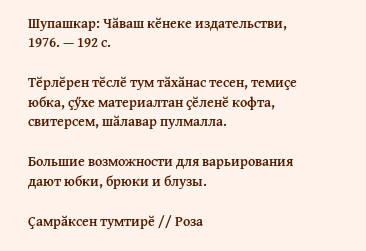Шупашкар: Чӑваш кӗнеке издательстви, 1976. — 192 с.

Тӗрлӗрен тӗслӗ тум тӑхӑнас тесен, темиҫе юбка, ҫӳхе материалтан ҫӗленӗ кофта, свитерсем, шӑлавар пулмалла.

Большие возможности для варьирования дают юбки, брюки и блузы.

Ҫамрӑксен тумтирӗ // Роза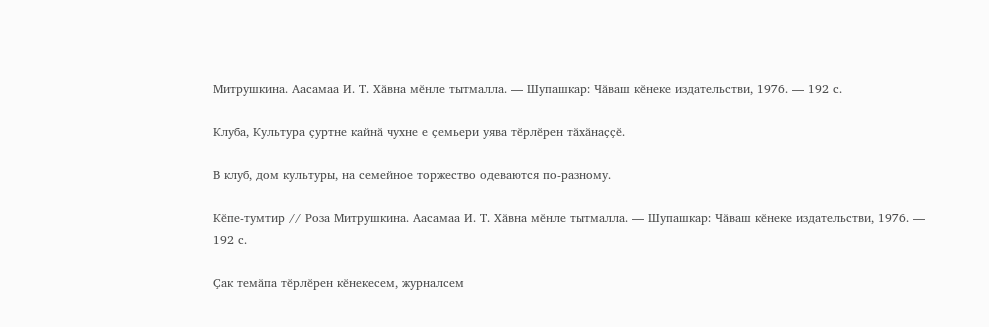Митрушкина. Аасамаа И. Т. Хӑвна мӗнле тытмалла. — Шупашкар: Чӑваш кӗнеке издательстви, 1976. — 192 с.

Клуба, Культура ҫуртне кайнӑ чухне е ҫемьери уява тӗрлӗрен тӑхӑнаҫҫӗ.

В клуб, дом культуры, на семейное торжество одеваются по-разному.

Кӗпе-тумтир // Роза Митрушкина. Аасамаа И. Т. Хӑвна мӗнле тытмалла. — Шупашкар: Чӑваш кӗнеке издательстви, 1976. — 192 с.

Ҫак темӑпа тӗрлӗрен кӗнекесем, журналсем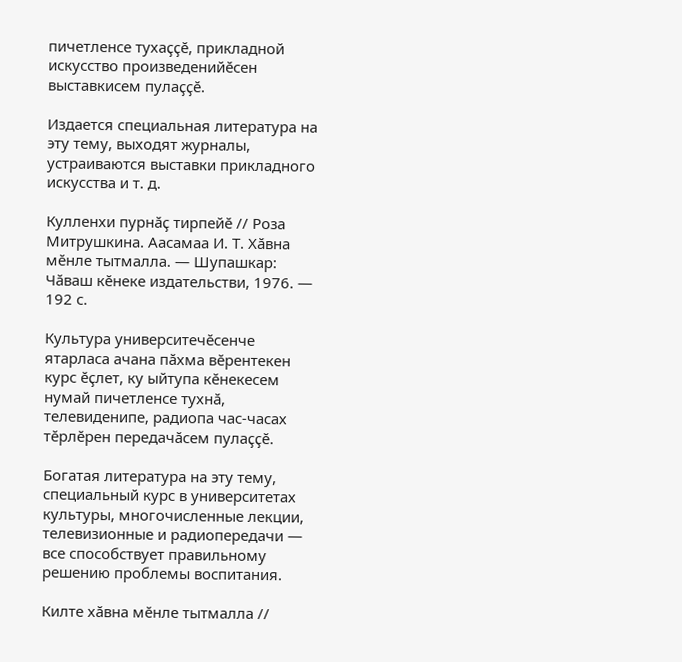пичетленсе тухаҫҫӗ, прикладной искусство произведенийӗсен выставкисем пулаҫҫӗ.

Издается специальная литература на эту тему, выходят журналы, устраиваются выставки прикладного искусства и т. д.

Кулленхи пурнӑҫ тирпейӗ // Роза Митрушкина. Аасамаа И. Т. Хӑвна мӗнле тытмалла. — Шупашкар: Чӑваш кӗнеке издательстви, 1976. — 192 с.

Культура университечӗсенче ятарласа ачана пӑхма вӗрентекен курс ӗҫлет, ку ыйтупа кӗнекесем нумай пичетленсе тухнӑ, телевиденипе, радиопа час-часах тӗрлӗрен передачӑсем пулаҫҫӗ.

Богатая литература на эту тему, специальный курс в университетах культуры, многочисленные лекции, телевизионные и радиопередачи — все способствует правильному решению проблемы воспитания.

Килте хӑвна мӗнле тытмалла //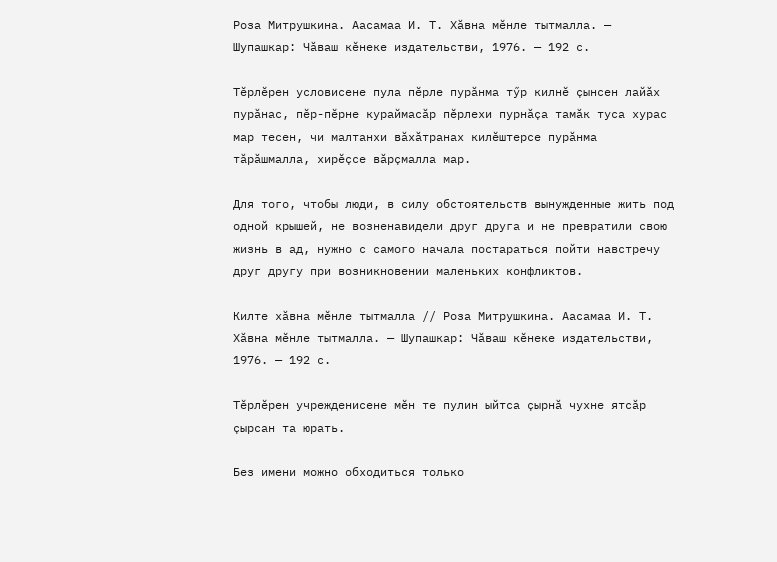Роза Митрушкина. Аасамаа И. Т. Хӑвна мӗнле тытмалла. — Шупашкар: Чӑваш кӗнеке издательстви, 1976. — 192 с.

Тӗрлӗрен условисене пула пӗрле пурӑнма тӳр килнӗ ҫынсен лайӑх пурӑнас, пӗр-пӗрне кураймасӑр пӗрлехи пурнӑҫа тамӑк туса хурас мар тесен, чи малтанхи вӑхӑтранах килӗштерсе пурӑнма тӑрӑшмалла, хирӗҫсе вӑрҫмалла мар.

Для того, чтобы люди, в силу обстоятельств вынужденные жить под одной крышей, не возненавидели друг друга и не превратили свою жизнь в ад, нужно с самого начала постараться пойти навстречу друг другу при возникновении маленьких конфликтов.

Килте хӑвна мӗнле тытмалла // Роза Митрушкина. Аасамаа И. Т. Хӑвна мӗнле тытмалла. — Шупашкар: Чӑваш кӗнеке издательстви, 1976. — 192 с.

Тӗрлӗрен учрежденисене мӗн те пулин ыйтса ҫырнӑ чухне ятсӑр ҫырсан та юрать.

Без имени можно обходиться только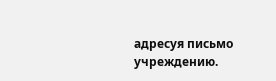адресуя письмо учреждению.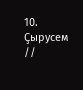10. Ҫырусем //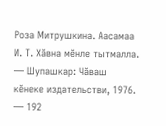Роза Митрушкина. Аасамаа И. Т. Хӑвна мӗнле тытмалла. — Шупашкар: Чӑваш кӗнеке издательстви, 1976. — 192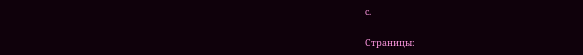с.

Страницы: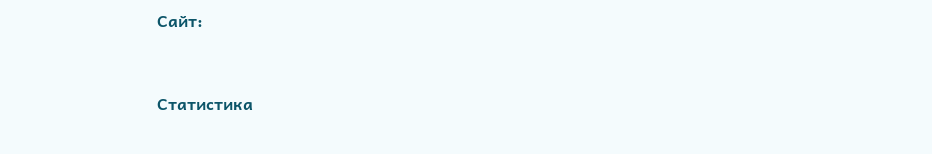Сайт:



Статистика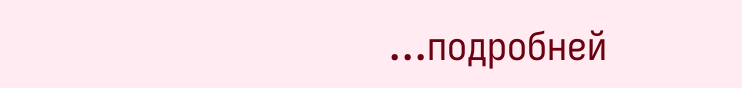...подробней